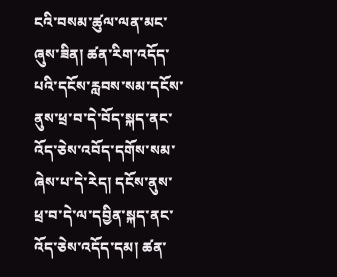ངའི་བསམ་ཚུལ་ལན་མང་ཞུས་ཟིན། ཚན་རིག་འདོད་པའི་དངོས་རླབས་སམ་དངོས་ནུས་ཕྲ་བ་དེ་བོད་སྐད་ནང་འོད་ཅེས་འབོད་དགོས་སམ་ཞེས་པ་དེ་རེད། དངོས་ནུས་ཕྲ་བ་དེ་ལ་དབྱིན་སྐད་ནང་འོད་ཅེས་འདོད་དམ། ཚན་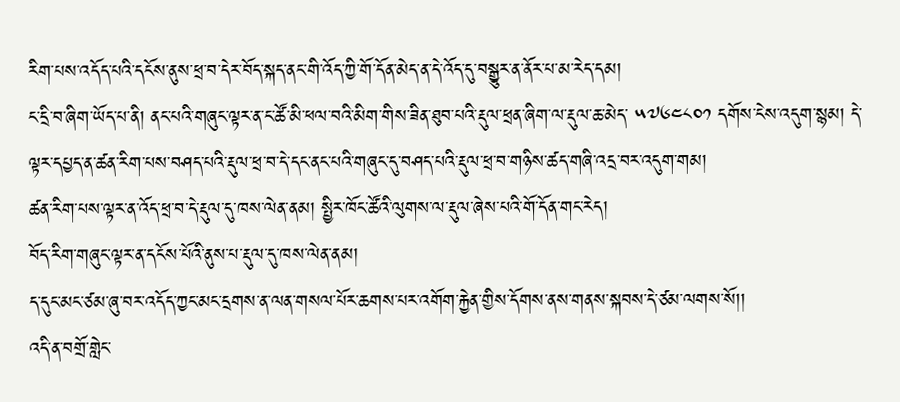རིག་པས་འདོད་པའི་དངོས་ནུས་ཕྲ་བ་དེར་བོད་སྐད་ནང་གི་འོད་ཀྱི་གོ་དོན་མེད་ན་དེ་འོད་དུ་བསྒྱུར་ན་ནོར་པ་མ་རེད་དམ།
ང་དྲི་བ་ཞིག་ཡོད་པ་ནི། ནང་པའི་གཞུང་ལྟར་ན་ང་ཚོ་མི་ཕལ་བའི་མིག་གིས་ཟིན་ཐུབ་པའི་རྡུལ་ཕྲན་ཞིག་ལ་རྡུལ་ཆ་མེད་ ༥༧༦༤༨༠༡ དགོས་ངེས་འདུག་སྙམ། དེ་ལྟར་དཔྱད་ན་ཚན་རིག་པས་བཤད་པའི་རྡུལ་ཕྲ་བ་དེ་དང་ནང་པའི་གཞུང་དུ་བཤད་པའི་རྡུལ་ཕྲ་བ་གཉིས་ཚད་གཞི་འདྲ་བར་འདུག་གམ།
ཚན་རིག་པས་ལྟར་ན་འོད་ཕྲ་བ་དེ་རྡུལ་དུ་ཁས་ལེན་ནམ། སྤྱིར་ཁོང་ཚོའི་ལུགས་ལ་རྡུལ་ཞེས་པའི་གོ་དོན་གང་རེད།
བོད་རིག་གཞུང་ལྟར་ན་དངོས་པོའི་ནུས་པ་རྡུལ་དུ་ཁས་ལེན་ནམ།
ད་དུང་མང་ཙམ་ཞུ་བར་འདོད་ཀྱང་མང་དྲགས་ན་ལན་གསལ་པོར་ཆགས་པར་འགོག་རྐྱེན་གྱིས་དོགས་ནས་གནས་སྐབས་དེ་ཙམ་ལགས་སོ།།
འདི་ན་བགྲོ་གླེང་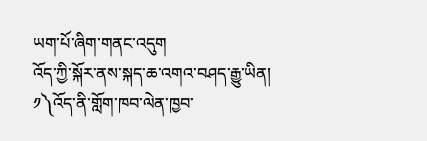ཡག་པོ་ཞིག་གནང་འདུག
འོད་ཀྱི་སྐོར་ནས་སྐད་ཆ་འགའ་བཤད་རྒྱུ་ཡིན།
༡༽འོད་ནི་གློག་ཁབ་ལེན་ཁྱབ་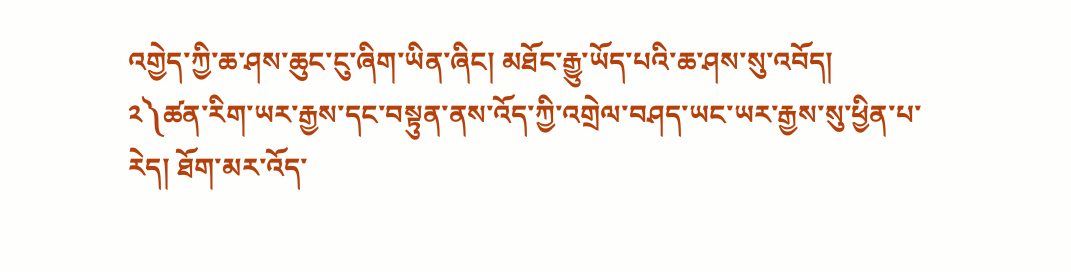འགྱེད་ཀྱི་ཆ་ཤས་ཆུང་ངུ་ཞིག་ཡིན་ཞིང། མཐོང་རྒྱུ་ཡོད་པའི་ཆ་ཤས་སུ་འབོད།
༢༽ཚན་རིག་ཡར་རྒྱས་དང་བསྟུན་ནས་འོད་ཀྱི་འགྲེལ་བཤད་ཡང་ཡར་རྒྱས་སུ་ཕྱིན་པ་རེད། ཐོག་མར་འོད་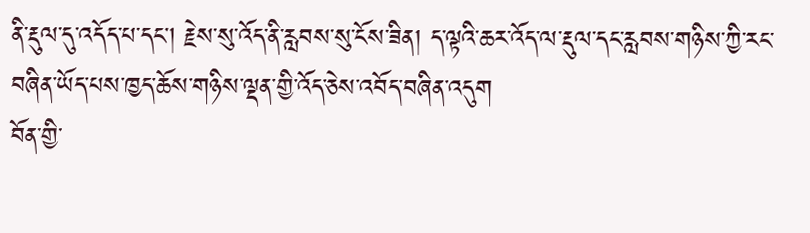ནི་རྡུལ་དུ་འདོད་པ་དང། རྗེས་སུ་འོད་ནི་རླབས་སུ་ངོས་ཟིན། ད་ལྟའི་ཆར་འོད་ལ་རྡུལ་དང་རླབས་གཉིས་ཀྱི་རང་བཞིན་ཡོད་པས་ཁྱད་ཆོས་གཉིས་ལྡན་གྱི་འོད་ཅེས་འབོད་བཞིན་འདུག
བོན་གྱི་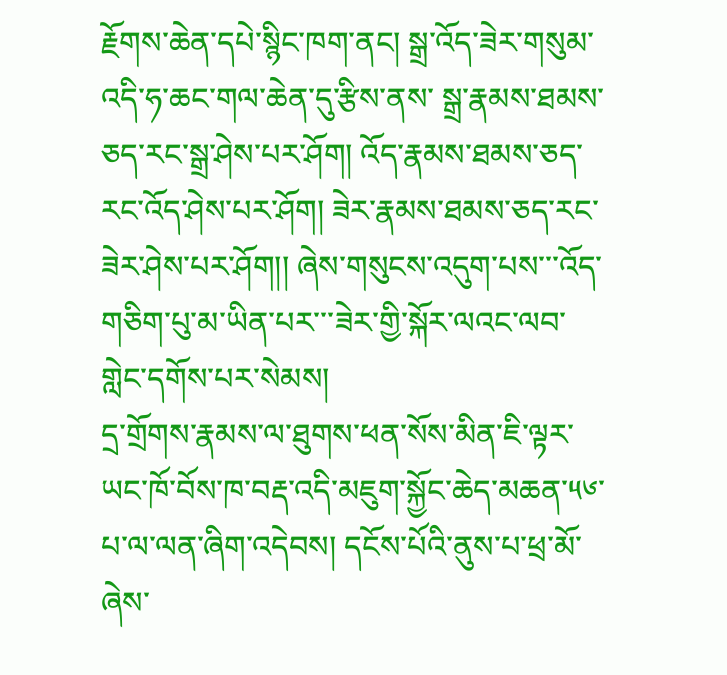རྗོགས་ཆེན་དཔེ་སྙིང་ཁག་ནང། སྒྲ་འོད་ཟེར་གསུམ་འདི་ཧ་ཆང་གལ་ཆེན་དུ་རྩིས་ནས་ སྒྲ་རྣམས་ཐམས་ཅད་རང་སྒྲ་ཤེས་པར་ཤོག། འོད་རྣམས་ཐམས་ཅད་རང་འོད་ཤེས་པར་ཤོག། ཟེར་རྣམས་ཐམས་ཅད་རང་ཟེར་ཤེས་པར་ཤོག།། ཞེས་གསུངས་འདུག་པས་་་འོད་གཅིག་པུ་མ་ཡིན་པར་་་ཟེར་གྱི་སྐོར་ལའང་ལབ་གླེང་དགོས་པར་སེམས།
དྲ་གྲོགས་རྣམས་ལ་ཐུགས་ཕན་སོས་མིན་ཇི་ལྟར་ཡང་ཁོ་བོས་ཁ་བརྡ་འདི་མཇུག་སྐྱོང་ཆེད་མཆན་༥༦་པ་ལ་ལན་ཞིག་འདེབས། དངོས་པོའི་ནུས་པ་ཕྲ་མོ་ཞེས་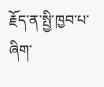རྗོད་ན་སྤྱི་ཁྱབ་པ་ཞིག་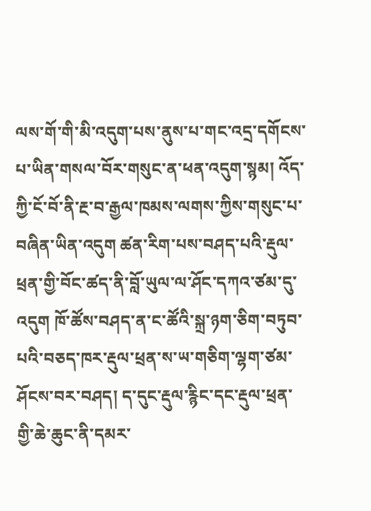ལས་གོ་གི་མི་འདུག་པས་ནུས་པ་གང་འདྲ་དགོངས་པ་ཡིན་གསལ་བོར་གསུང་ན་ཕན་འདུག་སྙམ། འོད་ཀྱི་ངོ་བོ་ནི་རྔ་བ་རྒྱལ་ཁམས་ལགས་ཀྱིས་གསུང་པ་བཞིན་ཡིན་འདུག ཚན་རིག་པས་བཤད་པའི་རྡུལ་ཕྲན་གྱི་བོང་ཚད་ནི་བློ་ཡུལ་ལ་ཤོང་དཀའ་ཙམ་དུ་འདུག ཁོ་ཚོས་བཤད་ན་ང་ཚོའི་སྐྲ་ཉག་ཅིག་བཏུབ་པའི་བཅད་ཁར་རྡུལ་ཕྲན་ས་ཡ་གཅིག་ལྷག་ཙམ་ཤོངས་བར་བཤད། ད་དུང་རྡུལ་རྙིང་དང་རྡུལ་ཕྲན་གྱི་ཆེ་ཆུང་ནི་དམར་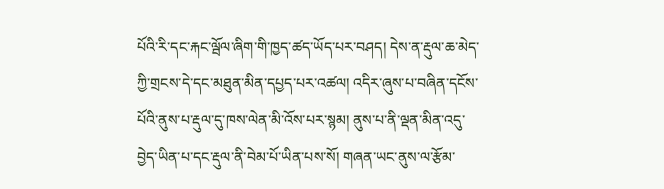པོའི་རི་དང་རྐང་ལྦོལ་ཞིག་གི་ཁྱད་ཚད་ཡོད་པར་བཤད། དེས་ན་རྡུལ་ཆ་མེད་ཀྱི་གྲངས་དེ་དང་མཐུན་མིན་དཔྱད་པར་འཚལ། འདིར་ཞུས་པ་བཞིན་དངོས་པོའི་ནུས་པ་རྡུལ་དུ་ཁས་ལེན་མི་འོས་པར་སྙམ། ནུས་པ་ནི་ལྡན་མིན་འདུ་བྱེད་ཡིན་པ་དང་རྡུལ་ནི་བེམ་པོ་ཡིན་པས་སོ། གཞན་ཡང་ནུས་ལ་རྩོམ་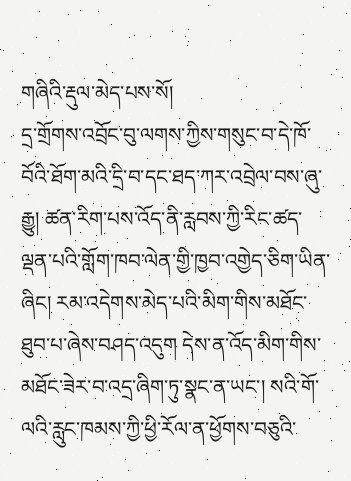གཞིའི་རྡུལ་མེད་པས་སོ།
དྲ་གྲོགས་འབྲོང་བུ་ལགས་ཀྱིས་གསུང་བ་དེ་ཁོ་བོའི་ཐོག་མའི་དྲི་བ་དང་ཐད་ཀར་འབྲེལ་བས་ཞུ་རྒྱུ། ཚན་རིག་པས་འོད་ནི་རླབས་ཀྱི་རིང་ཚད་ལྡན་པའི་གློག་ཁབ་ལེན་གྱི་ཁྱབ་འགྱེད་ཅིག་ཡིན་ཞིང། རམ་འདེགས་མེད་པའི་མིག་གིས་མཐོང་ཐུབ་པ་ཞེས་བཤད་འདུག དེས་ན་འོད་མིག་གིས་མཐོང་ཟེར་བ་འདྲ་ཞིག་ཏུ་སྣང་ན་ཡང་། སའི་གོ་ལའི་རླུང་ཁམས་ཀྱི་ཕྱི་རོལ་ན་ཕྱོགས་བཅུའི་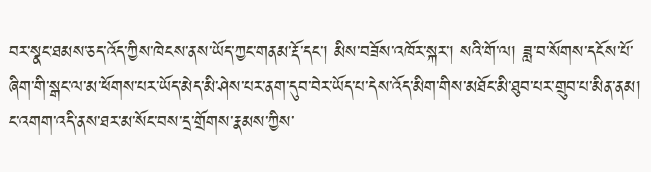བར་སྣང་ཐམས་ཅད་འོད་ཀྱིས་ཁེངས་ནས་ཡོད་ཀྱང་གནམ་རྡོ་དང་། མིས་བཟོས་འཁོར་སྐར་། སའི་གོ་ལ། ཟླ་བ་སོགས་དངོས་པོ་ཞིག་གི་སྒང་ལ་མ་ཕོགས་པར་ཡོད་མེད་མི་ཤེས་པར་ནག་དུབ་བེར་ཡོད་པ་དེས་འོད་མིག་གིས་མཐོང་མི་ཐུབ་པར་གྲུབ་པ་མིན་ནམ། ང་འགག་འདི་ནས་ཐར་མ་སོང་བས་དྲ་གྲོགས་རྣམས་ཀྱིས་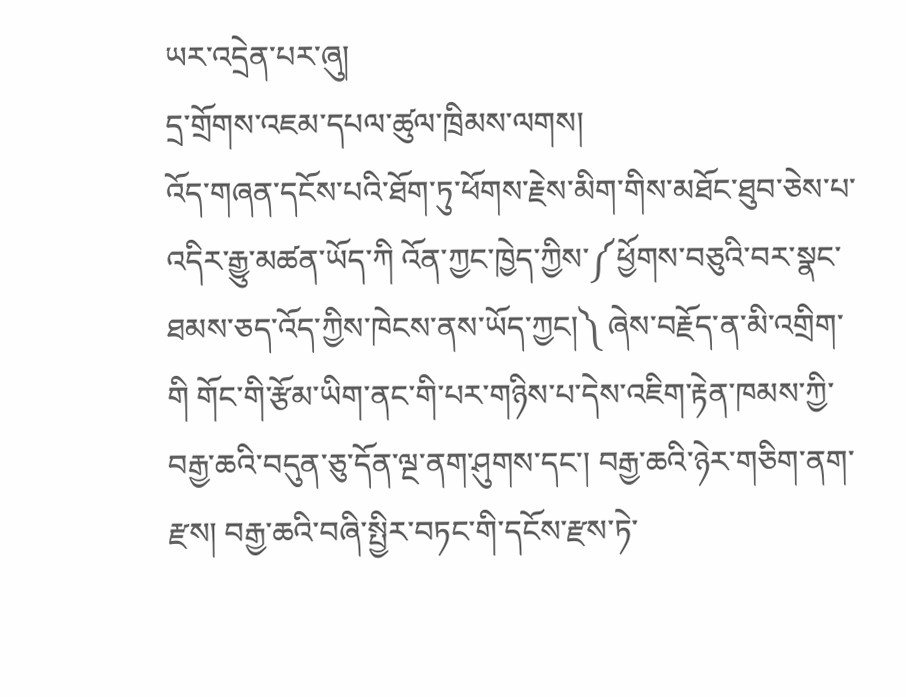ཡར་འདྲེན་པར་ཞུ།
དྲ་གྲོགས་འཇམ་དཔལ་ཚུལ་ཁྲིམས་ལགས།
འོད་གཞན་དངོས་པའི་ཐོག་ཏུ་ཕོགས་རྗེས་མིག་གིས་མཐོང་ཐུབ་ཅེས་པ་འདིར་རྒྱུ་མཚན་ཡོད་ཀི འོན་ཀྱང་ཁྱེད་ཀྱིས་༼ཕྱོགས་བཅུའི་བར་སྣང་ཐམས་ཅད་འོད་ཀྱིས་ཁེངས་ནས་ཡོད་ཀྱང།༽ ཞེས་བརྗོད་ན་མི་འགྲིག་གི གོང་གི་རྩོམ་ཡིག་ནང་གི་པར་གཉིས་པ་དེས་འཇིག་རྟེན་ཁམས་ཀྱི་བརྒྱ་ཆའི་བདུན་ཅུ་དོན་ལྔ་ནག་ཤུགས་དང་། བརྒྱ་ཆའི་ཉེར་གཅིག་ནག་རྫས། བརྒྱ་ཆའི་བཞི་སྤྱིར་བཏང་གི་དངོས་རྫས་ཏེ་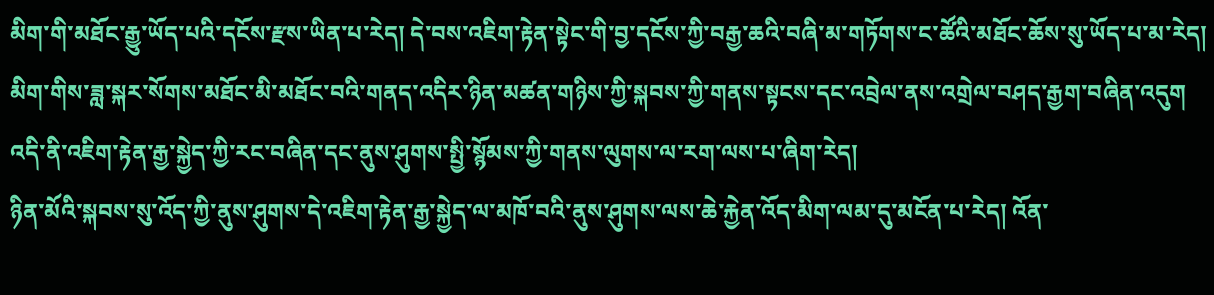མིག་གི་མཐོང་རྒྱུ་ཡོད་པའི་དངོས་རྫས་ཡིན་པ་རེད། དེ་བས་འཇིག་རྟེན་སྟེང་གི་བྱ་དངོས་ཀྱི་བརྒྱ་ཆའི་བཞི་མ་གཏོགས་ང་ཚོའི་མཐོང་ཆོས་སུ་ཡོད་པ་མ་རེད།
མིག་གིས་ཟླ་སྐར་སོགས་མཐོང་མི་མཐོང་བའི་གནད་འདིར་ཉིན་མཚན་གཉིས་ཀྱི་སྐབས་ཀྱི་གནས་སྟངས་དང་འབྲེལ་ནས་འགྲེལ་བཤད་རྒྱག་བཞིན་འདུག འདི་ནི་འཇིག་རྟེན་རྒྱ་སྐྱེད་ཀྱི་རང་བཞིན་དང་ནུས་ཤུགས་སྤྱི་སྙོམས་ཀྱི་གནས་ལུགས་ལ་རག་ལས་པ་ཞིག་རེད།
ཉིན་མོའི་སྐབས་སུ་འོད་ཀྱི་ནུས་ཤུགས་དེ་འཇིག་རྟེན་རྒྱ་སྐྱེད་ལ་མཁོ་བའི་ནུས་ཤུགས་ལས་ཆེ་རྐྱེན་འོད་མིག་ལམ་དུ་མངོན་པ་རེད། འོན་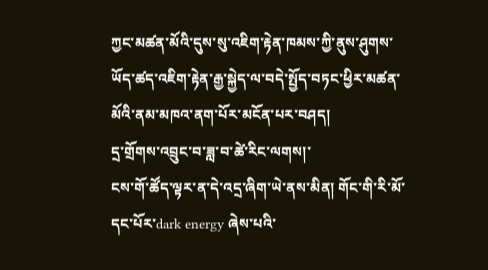ཀྱང་མཚན་མོའི་དུས་སུ་འཇིག་རྟེན་ཁམས་ཀྱི་ནུས་ཤུགས་ཡོད་ཚད་འཇིག་རྟེན་རྒྱ་སྐྱེད་ལ་བདེ་སྤྱོད་བཏང་ཕྱིར་མཚན་མོའི་ནམ་མཁའ་ནག་པོར་མངོན་པར་བཤད།
དྲ་གྲོགས་འབྲུང་བ་ཟླ་བ་ཚེ་རིང་ལགས།་
ངས་གོ་ཚོད་ལྟར་ན་དེ་འདྲ་ཞིག་ཡེ་ནས་མིན། གོང་གི་རི་མོ་དང་པོར་dark energy ཞེས་པའི་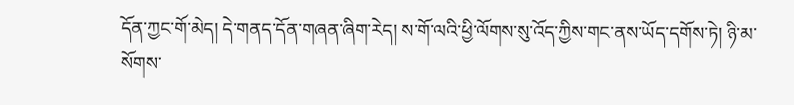དོན་ཀྱང་གོ་མེད། དེ་གནད་དོན་གཞན་ཞིག་རེད། ས་གོ་ལའི་ཕྱི་ལོགས་སུ་འོད་ཀྱིས་གང་ནས་ཡོད་དགོས་ཏེ། ཉི་མ་སོགས་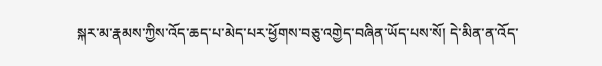སྐར་མ་རྣམས་ཀྱིས་འོད་ཆད་པ་མེད་པར་ཕྱོགས་བཅུ་འགྱེད་བཞིན་ཡོད་པས་སོ། དེ་མིན་ན་འོད་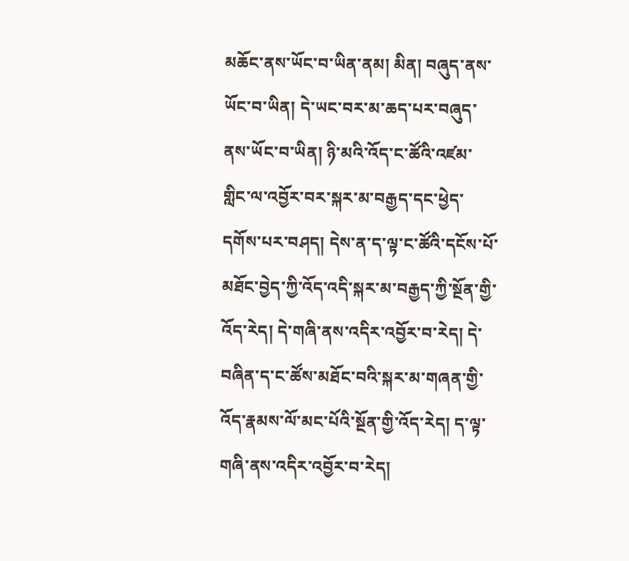མཆོང་ནས་ཡོང་བ་ཡིན་ནམ། མིན། བཞུད་ནས་ཡོང་བ་ཡིན། དེ་ཡང་བར་མ་ཆད་པར་བཞུད་ནས་ཡོང་བ་ཡིན། ཉི་མའི་འོད་ང་ཚོའི་འཛམ་གླིང་ལ་འབྱོར་བར་སྐར་མ་བརྒྱད་དང་ཕྱེད་དགོས་པར་བཤད། དེས་ན་ད་ལྟ་ང་ཚོའི་དངོས་པོ་མཐོང་བྱེད་ཀྱི་འོད་འདི་སྐར་མ་བརྒྱད་ཀྱི་སྔོན་གྱི་འོད་རེད། དེ་གཞི་ནས་འདིར་འབྱོར་བ་རེད། དེ་བཞིན་ད་ང་ཚོས་མཐོང་བའི་སྐར་མ་གཞན་གྱི་འོད་རྣམས་ལོ་མང་པོའི་སྔོན་གྱི་འོད་རེད། ད་ལྟ་གཞི་ནས་འདིར་འབྱོར་བ་རེད།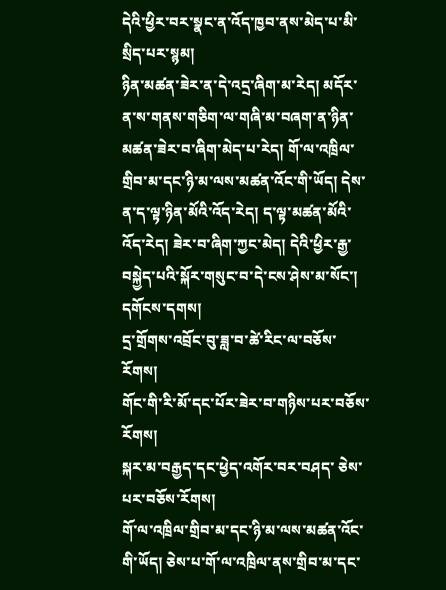དེའི་ཕྱིར་བར་སྣང་ན་འོད་ཁྱབ་ནས་མེད་པ་མི་སྲིད་པར་སྙམ།
ཉིན་མཚན་ཟེར་ན་དེ་འདྲ་ཞིག་མ་རེད། མདོར་ན་ས་གནས་གཅིག་ལ་གཞི་མ་བཞག་ན་ཉིན་མཚན་ཟེར་བ་ཞིག་མེད་པ་རེད། གོ་ལ་འཁྲིལ་གྲིབ་མ་དང་ཉི་མ་ལས་མཚན་འོང་གི་ཡོད། དེས་ན་ད་ལྟ་ཉིན་མོའི་འོད་རེད། ད་ལྟ་མཚན་མོའི་འོད་རེད། ཟེར་བ་ཞིག་ཀྱང་མེད། དེའི་ཕྱིར་རྒྱ་བསྐྱེད་པའི་སྐོར་གསུང་བ་དེ་ངས་ཤེས་མ་སོང་།
དགོངས་དགས།
དྲ་གྲོགས་འབྲོང་བུ་ཟླ་བ་ཚེ་རིང་ལ་བཅོས་རོགས།
གོང་གི་རི་མོ་དང་པོར་ཟེར་བ་གཉིས་པར་བཅོས་རོགས།
སྐར་མ་བརྒྱད་དང་ཕྱེད་འགོར་བར་བཤད་ ཅེས་པར་བཅོས་རོགས།
གོ་ལ་འཁྲིལ་གྲིབ་མ་དང་ཉི་མ་ལས་མཚན་འོང་གི་ཡོད། ཅེས་པ་གོ་ལ་འཁྲིལ་ནས་གྲིབ་མ་དང་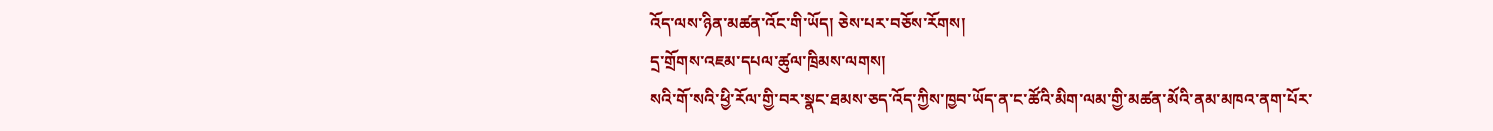འོད་ལས་ཉིན་མཚན་འོང་གི་ཡོད། ཅེས་པར་བཅོས་རོགས།
དྲ་གྲོགས་འཇམ་དཔལ་ཚུལ་ཁྲིམས་ལགས།
སའི་གོ་སའི་ཕྱི་རོལ་གྱི་བར་སྣང་ཐམས་ཅད་འོད་ཀྱིས་ཁྱབ་ཡོད་ན་ང་ཚོའི་མིག་ལམ་གྱི་མཚན་མོའི་ནམ་མཁའ་ནག་པོར་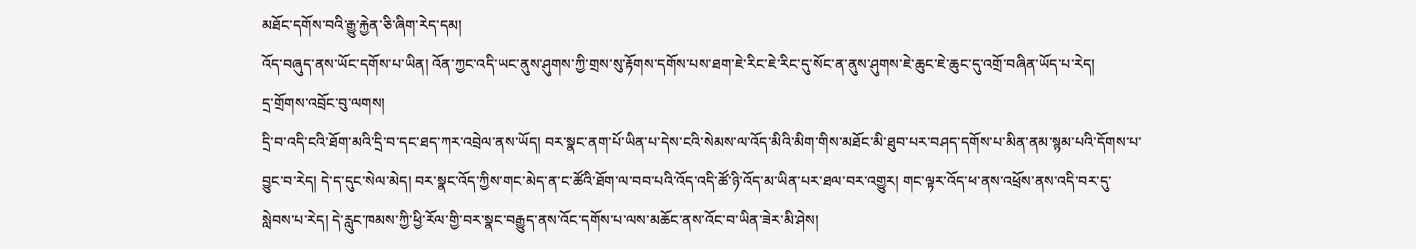མཐོང་དགོས་བའི་རྒྱུ་རྐྱེན་ཅི་ཞིག་རེད་དམ།
འོད་བཞུད་ནས་ཡོང་དགོས་པ་ཡིན། འོན་ཀྱང་འདི་ཡང་ནུས་ཤུགས་ཀྱི་གྲས་སུ་རྟོགས་དགོས་པས་ཐག་ཇེ་རིང་ཇེ་རིང་དུ་སོང་ན་ནུས་ཤུགས་ཇེ་ཆུང་ཇེ་ཆུང་དུ་འགྲོ་བཞིན་ཡོད་པ་རེད།
དྲ་གྲོགས་འབྲོང་བུ་ལགས།
དྲི་བ་འདི་ངའི་ཐོག་མའི་དྲི་བ་དང་ཐད་ཀར་འབྲེལ་ནས་ཡོད། བར་སྣང་ནག་པོ་ཡིན་པ་དེས་ངའི་སེམས་ལ་འོད་མིའི་མིག་གིས་མཐོང་མི་ཐུབ་པར་བཤད་དགོས་པ་མིན་ནམ་སྙམ་པའི་དོགས་པ་བྱུང་བ་རེད། དེ་ད་དུང་སེལ་མེད། བར་སྣང་འོད་ཀྱིས་གང་མེད་ན་ང་ཚོའི་ཐོག་ལ་བབ་པའི་འོད་འདི་ཚོ་ཉི་འོད་མ་ཡིན་པར་ཐལ་བར་འགྱུར། གང་ལྟར་འོད་ཕ་ནས་འཕྲོས་ནས་འདི་བར་དུ་སླེབས་པ་རེད། དེ་རླུང་ཁམས་ཀྱི་ཕྱི་རོལ་གྱི་བར་སྣང་བརྒྱུད་ནས་འོང་དགོས་པ་ལས་མཆོང་ནས་འོང་བ་ཡིན་ཟེར་མི་ཤེས།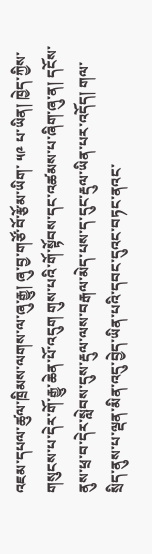འཇམ་དཔལ་ཚུལ་ཁྲིམས་ལགས་ལ་ཞུ་རྒྱུ། ཞུ་བྱ་གཙོ་བོ་རྩོམ་ཡིག་ ༥༩ པ་ཡིན། ཁྱེད་ཀྱིས་གསུངས་པ་དེར་གོ་རྒྱུ་ཆེན་པོ་འདུག གུས་པའི་གོ་སྟོབས་དང་འཚམས་པ་ཞིག་ཞུ་ན། དངོས་ནུས་ཕྲ་བ་དེར་སླེབས་དུས་རྡུལ་ལས་བརྒལ་མེད་པས་ད་དུང་རྡུལ་ཡིན་པར་འདོད། གལ་སྲིད་ནུས་པ་ལྡན་མིན་འདུ་བྱེད་ཡིན་པའི་དབང་དུའང་བཏང་ནའང་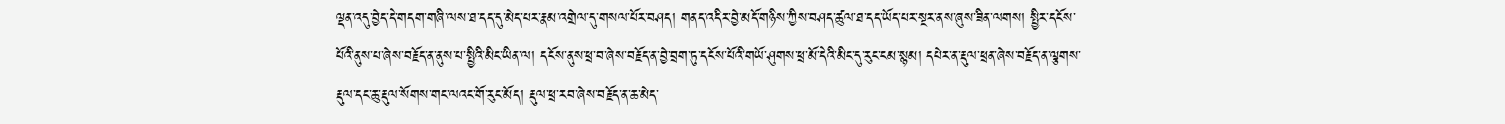ལྡན་འདུ་བྱེད་དེ་གདག་གཞི་ལས་ཐ་དད་དུ་མེད་པར་རྣམ་འགྲེལ་དུ་གསལ་པོར་བཤད། གནད་འདིར་བྱེ་མདོ་གཉིས་ཀྱིས་བཤད་ཚུལ་ཐ་དད་ཡོད་པར་སྔར་ནས་ཞུས་ཟིན་ལགས། སྤྱིར་དངོས་པོའི་ནུས་པ་ཞེས་བརྗོད་ན་ནུས་པ་སྤྱིའི་མིང་ཡིན་ལ། དངོས་ནུས་ཕྲ་བ་ཞེས་བརྗོད་ན་བྱེ་བྲག་ཏུ་དངོས་པོའི་གཡོ་ཤུགས་ཕྲ་མོ་དེའི་མིང་དུ་རུང་ངམ་སྙམ། དཔེར་ན་རྡུལ་ཕྲན་ཞེས་བརྗོད་ན་ལྕགས་རྡུལ་དང་ཆུ་རྡུལ་སོགས་གང་ལའང་གོ་རུང་མོད། རྡུལ་ཕྲ་རབ་ཞེས་བརྗོད་ན་ཆ་མེད་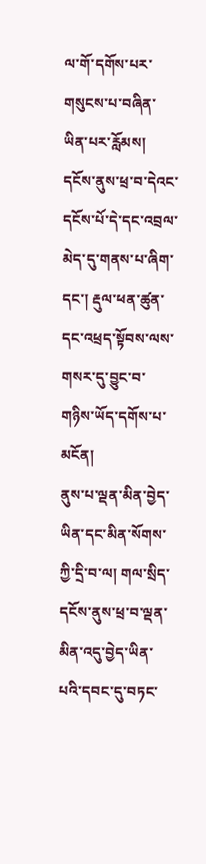ལ་གོ་དགོས་པར་གསུངས་པ་བཞིན་ཡིན་པར་རློམས། དངོས་ནུས་ཕྲ་བ་དེའང་དངོས་པོ་དེ་དང་འབྲལ་མེད་དུ་གནས་པ་ཞིག་དང་། རྡུལ་ཕན་ཚུན་དང་འཕྲད་སྟོབས་ལས་གསར་དུ་བྱུང་བ་གཉིས་ཡོད་དགོས་པ་མངོན།
ནུས་པ་ལྡན་མིན་བྱེད་ཡིན་དང་མིན་སོགས་ཀྱི་དྲི་བ་ལ། གལ་སྲིད་དངོས་ནུས་ཕྲ་བ་ལྡན་མིན་འདུ་བྱེད་ཡིན་པའི་དབང་དུ་བཏང་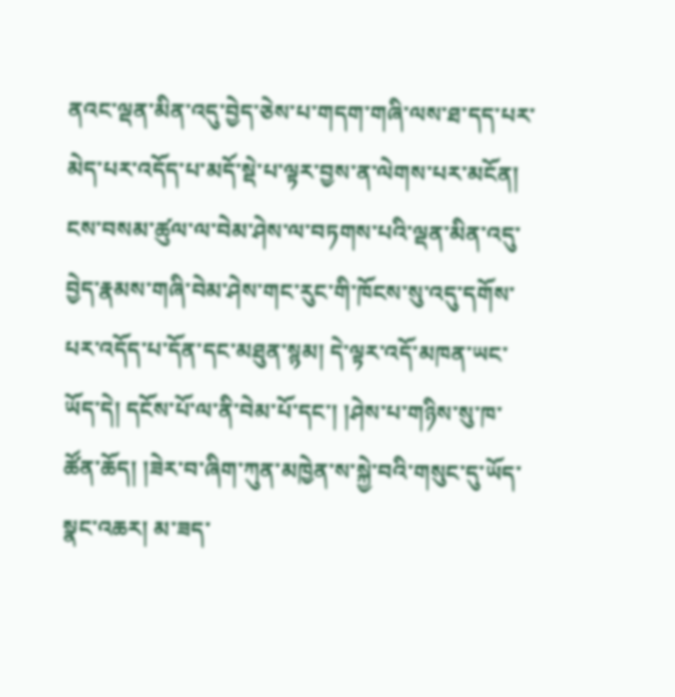ནའང་ལྡན་མིན་འདུ་བྱེད་ཅེས་པ་གདག་གཞི་ལས་ཐ་དད་པར་མེད་པར་འདོད་པ་མདོ་སྡེ་པ་ལྟར་བྱས་ན་ལེགས་པར་མངོན།
ངས་བསམ་ཚུལ་ལ་བེམ་ཤེས་ལ་བཏགས་པའི་ལྡན་མིན་འདུ་བྱེད་རྣམས་གཞི་བེམ་ཤེས་གང་རུང་གི་ཁོངས་སུ་འདུ་དགོས་པར་འདོད་པ་དོན་དང་མཐུན་སྙམ། དེ་ལྟར་འདོ་མཁན་ཡང་ཡོད་དེ། དངོས་པོ་ལ་ནི་བེམ་པོ་དང་། །ཤེས་པ་གཉིས་སུ་ཁ་ཚོན་ཆོད། །ཟེར་བ་ཞིག་ཀུན་མཁྱེན་ས་སྐྱེ་བའི་གསུང་དུ་ཡོད་སྣང་འཆར། མ་ཟད་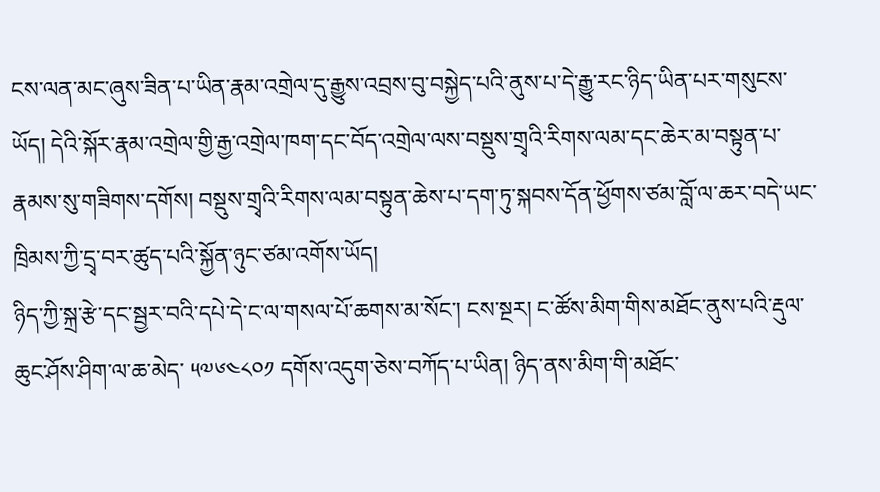ངས་ལན་མང་ཞུས་ཟིན་པ་ཡིན་རྣམ་འགྲེལ་དུ་རྒྱུས་འབྲས་བུ་བསྐྱེད་པའི་ནུས་པ་དེ་རྒྱུ་རང་ཉིད་ཡིན་པར་གསུངས་ཡོད། དེའི་སྐོར་རྣམ་འགྲེལ་གྱི་རྒྱ་འགྲེལ་ཁག་དང་བོད་འགྲེལ་ལས་བསྡུས་གྲྭའི་རིགས་ལམ་དང་ཆེར་མ་བསྟུན་པ་རྣམས་སུ་གཟིགས་དགོས། བསྡུས་གྲྭའི་རིགས་ལམ་བསྟུན་ཆེས་པ་དག་ཏུ་སྐབས་དོན་ཕྱོགས་ཙམ་བློ་ལ་ཆར་བདེ་ཡང་ཁྲིམས་ཀྱི་དྲྭ་བར་ཚུད་པའི་སྐྱོན་ཉུང་ཙམ་འགོས་ཡོད།
ཉིད་ཀྱི་སྐྲ་རྩེ་དང་སྦྱར་བའི་དཔེ་དེ་ང་ལ་གསལ་པོ་ཆགས་མ་སོང་། ངས་སྔར། ང་ཚོས་མིག་གིས་མཐོང་ནུས་པའི་རྡུལ་ཆུང་ཤོས་ཤིག་ལ་ཆ་མེད་ ༥༧༦༤༨༠༡ དགོས་འདུག་ཅེས་བཀོད་པ་ཡིན། ཉིད་ནས་མིག་གི་མཐོང་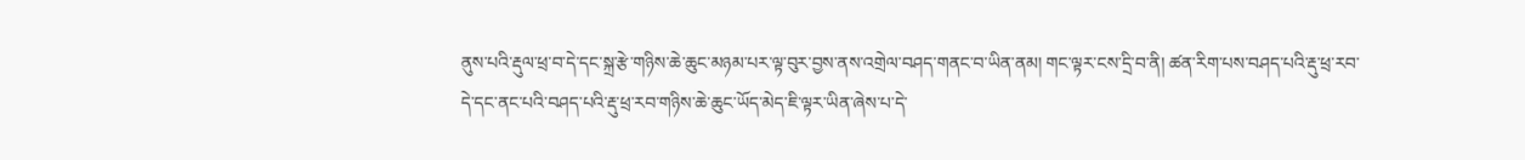ནུས་པའི་རྡུལ་ཕྲ་བ་དེ་དང་སྐྲ་རྩེ་གཉིས་ཆེ་ཆུང་མཉམ་པར་ལྟ་བུར་བྱས་ནས་འགྲེལ་བཤད་གནང་བ་ཡིན་ནམ། གང་ལྟར་ངས་དྲི་བ་ནི། ཚན་རིག་པས་བཤད་པའི་རྡུ་ཕྲ་རབ་དེ་དང་ནང་པའི་བཤད་པའི་རྡུ་ཕྲ་རབ་གཉིས་ཆེ་ཆུང་ཡོད་མེད་ཇི་ལྟར་ཡིན་ཞེས་པ་དེ་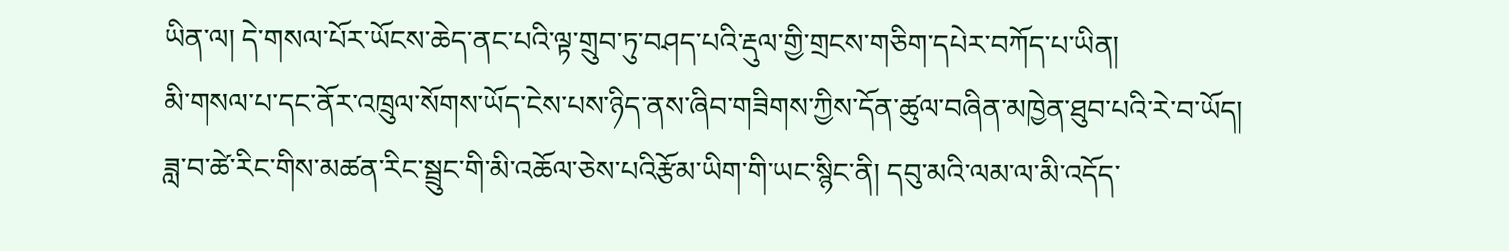ཡིན་ལ། དེ་གསལ་པོར་ཡོངས་ཆེད་ནང་པའི་ལྟ་གྲུབ་ཏུ་བཤད་པའི་རྡུལ་གྱི་གྲངས་གཅིག་དཔེར་བཀོད་པ་ཡིན།
མི་གསལ་པ་དང་ནོར་འཁྲུལ་སོགས་ཡོད་ངེས་པས་ཉིད་ནས་ཞིབ་གཟིགས་ཀྱིས་དོན་ཚུལ་བཞིན་མཁྱེན་ཐུབ་པའི་རེ་བ་ཡོད།
ཟླ་བ་ཚེ་རིང་གིས་མཚན་རིང་སྦྲུང་གི་མི་འཆོལ་ཅེས་པའིརྩོམ་ཡིག་གི་ཡང་སྙིང་ནི། དབུ་མའི་ལམ་ལ་མི་འདོད་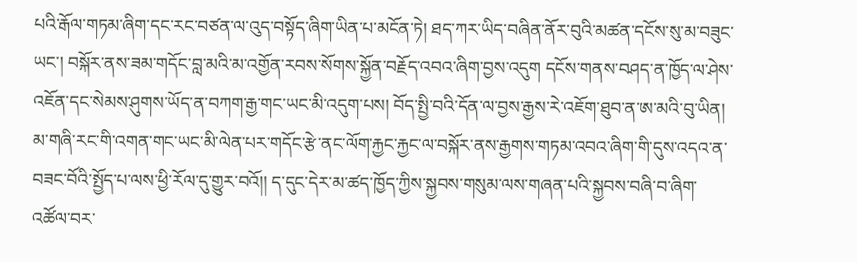པའི་རྒོལ་གཏམ་ཞིག་དང་རང་བཙན་ལ་འུད་བསྟོད་ཞིག་ཡིན་པ་མངོན་ཏེ། ཐད་ཀར་ཡིད་བཞིན་ནོར་བུའི་མཚན་དངོས་སུ་མ་བཟུང་ཡང་། བསྐོར་ནས་ཟམ་གདོང་བླ་མའི་མ་འགྱོན་རབས་སོགས་སྐྱོན་བརྗོད་འབའ་ཞིག་བྱས་འདུག དངོས་གནས་བཤད་ན་ཁྱོད་ལ་ཤེས་འཇོན་དང་སེམས་ཤུགས་ཡོད་ན་བཀག་རྒྱ་གང་ཡང་མི་འདུག་པས། བོད་སྤྱི་བའི་དོན་ལ་བྱས་རྒྱས་རེ་འཇོག་ཐུབ་ན་ཨ་མའི་བུ་ཡིན། མ་གཞི་རང་གི་འགན་གང་ཡང་མི་ལེན་པར་གདོང་རྩེ་ནང་ལོག་རྐྱང་རྐྱང་ལ་བསྐོར་ནས་རྒྱགས་གཏམ་འབའ་ཞིག་གི་དུས་འདའ་ན་བཟང་བོའི་སྤྱོད་པ་ལས་ཕྱི་རོལ་དུ་གྱུར་བའོ།། ད་དུང་དེར་མ་ཚད་ཁྱོད་ཀྱིས་སྐྱབས་གསུམ་ལས་གཞན་པའི་སྐྱབས་བཞི་བ་ཞིག་འཚོལ་བར་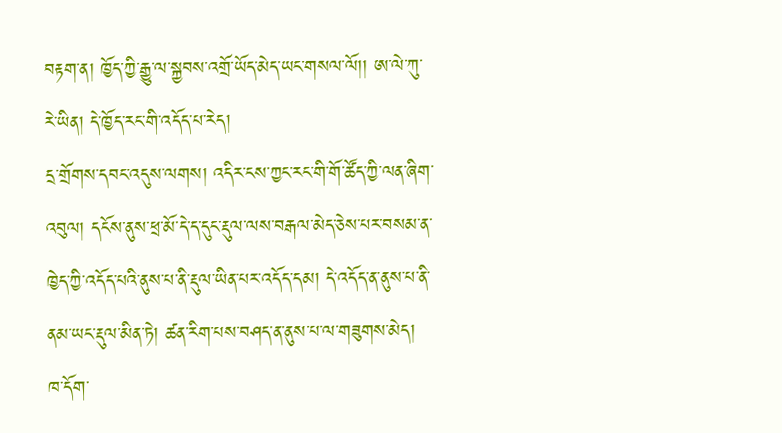བརྟག་ན། ཁྱོད་ཀྱི་རྒྱུ་ལ་སྐྱབས་འགྲོ་ཡོད་མེད་ཡང་གསལ་ལོ།། ཨ་ལེ་ཀུ་རེ་ཡིན། དེ་ཁྱོད་རང་གི་འདོད་པ་རེད།
དྲ་གྲོགས་དབང་འདུས་ལགས། འདིར་ངས་ཀྱང་རང་གི་གོ་ཚོད་ཀྱི་ལན་ཞིག་འབུལ། དངོས་ནུས་ཕྲ་མོ་དེ་ད་དུང་རྡུལ་ལས་བརྒལ་མེད་ཅེས་པར་བསམ་ན་ཁྱེད་ཀྱི་འདོད་པའི་ནུས་པ་ནི་རྡུལ་ཡིན་པར་འདོད་དམ། དེ་འདོད་ན་ནུས་པ་ནི་ནམ་ཡང་རྡུལ་མིན་ཏེ། ཚན་རིག་པས་བཤད་ན་ནུས་པ་ལ་གཟུགས་མེད། ཁ་དོག་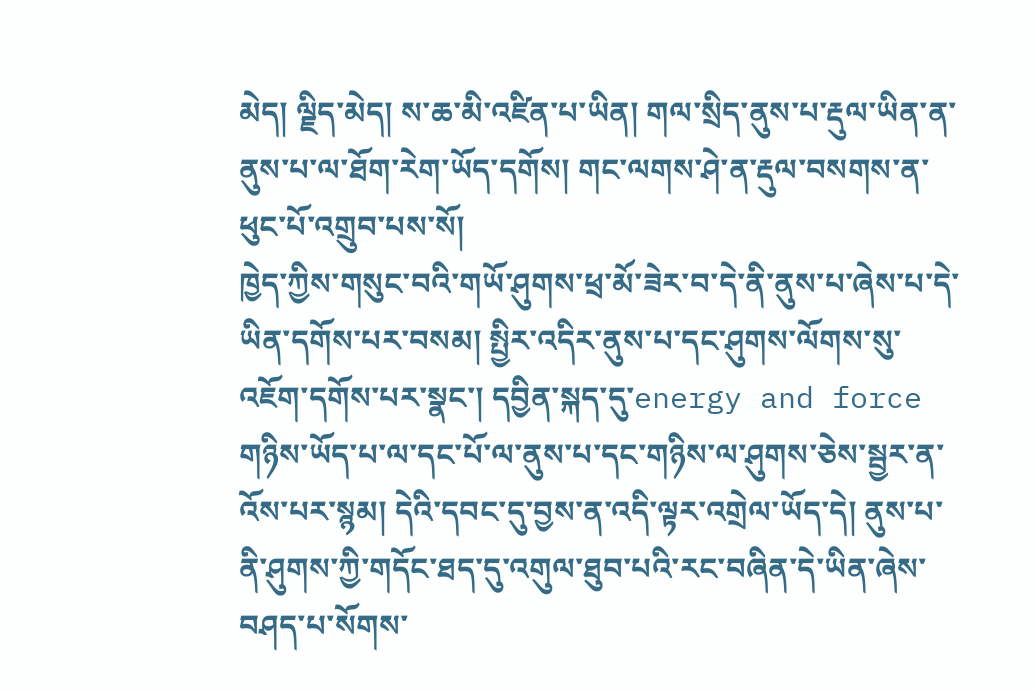མེད། ལྗིད་མེད། ས་ཆ་མི་འཛིན་པ་ཡིན། གལ་སྲིད་ནུས་པ་རྡུལ་ཡིན་ན་ནུས་པ་ལ་ཐོག་རེག་ཡོད་དགོས། གང་ལགས་ཤེ་ན་རྡུལ་བསགས་ན་ཕུང་པོ་འགྲུབ་པས་སོ།
ཁྱེད་ཀྱིས་གསུང་བའི་གཡོ་ཤུགས་ཕྲ་མོ་ཟེར་བ་དེ་ནི་ནུས་པ་ཞེས་པ་དེ་ཡིན་དགོས་པར་བསམ། སྤྱིར་འདིར་ནུས་པ་དང་ཤུགས་ལོགས་སུ་འཇོག་དགོས་པར་སྣང་། དབྱིན་སྐད་དུ་energy and force གཉིས་ཡོད་པ་ལ་དང་པོ་ལ་ནུས་པ་དང་གཉིས་ལ་ཤུགས་ཅེས་སྦྱར་ན་འོས་པར་སྙམ། དེའི་དབང་དུ་བྱས་ན་འདི་ལྟར་འགྲེལ་ཡོད་དེ། ནུས་པ་ནི་ཤུགས་ཀྱི་གདོང་ཐད་དུ་འགུལ་ཐུབ་པའི་རང་བཞིན་དེ་ཡིན་ཞེས་བཤད་པ་སོགས་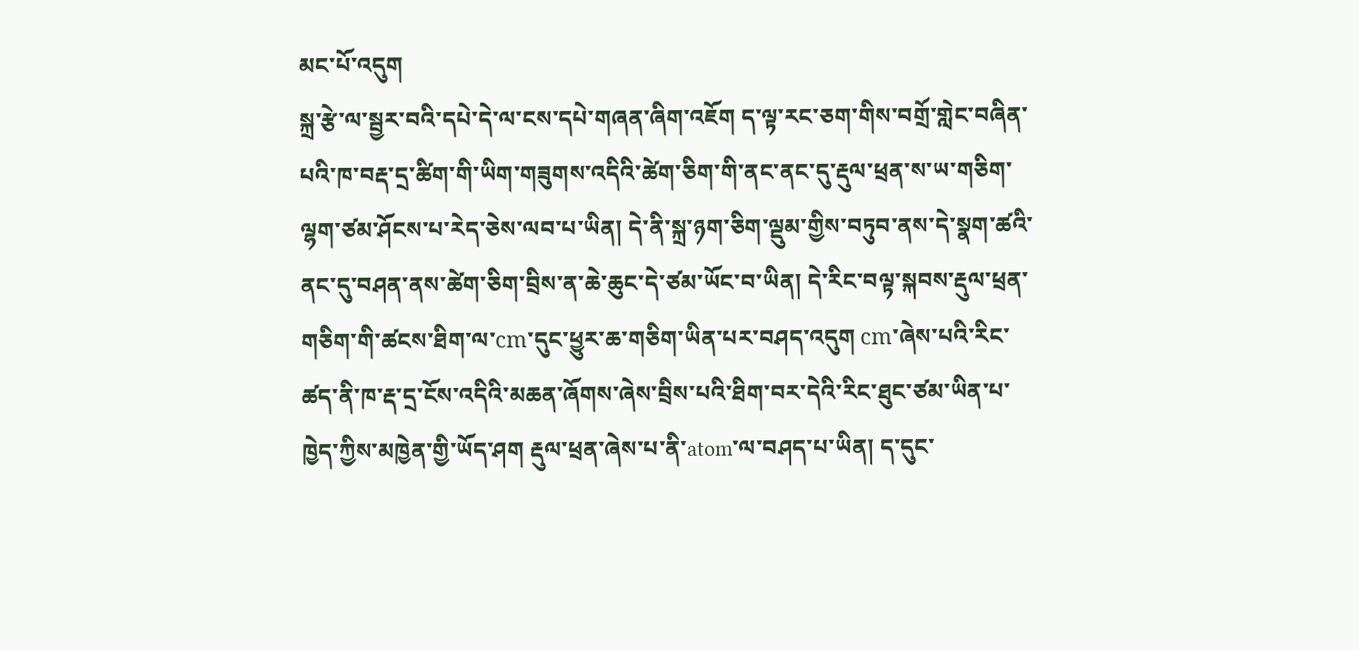མང་པོ་འདུག
སྐྲ་རྩེ་ལ་སྦྱར་བའི་དཔེ་དེ་ལ་ངས་དཔེ་གཞན་ཞིག་འཇོག ད་ལྟ་རང་ཅག་གིས་བགྲོ་གླེང་བཞིན་པའི་ཁ་བརྡ་དྲ་ཚིག་གི་ཡིག་གཟུགས་འདིའི་ཚེག་ཅིག་གི་ནང་ནང་དུ་རྡུལ་ཕྲན་ས་ཡ་གཅིག་ལྷག་ཙམ་ཤོངས་པ་རེད་ཅེས་ལབ་པ་ཡིན། དེ་ནི་སྐྲ་ཉག་ཅིག་ལྡུམ་གྱིས་བཏུབ་ནས་དེ་སྣག་ཚའི་ནང་དུ་བཤན་ནས་ཚེག་ཅིག་བྲིས་ན་ཆེ་ཆུང་དེ་ཙམ་ཡོང་བ་ཡིན། དེ་རིང་བལྟ་སྐབས་རྡུལ་ཕྲན་གཅིག་གི་ཚངས་ཐིག་ལ་cm་དུང་ཕྱུར་ཆ་གཅིག་ཡིན་པར་བཤད་འདུག cm་ཞེས་པའི་རིང་ཚད་ནི་ཁ་རྡ་དྲ་ངོས་འདིའི་མཆན་ཞོགས་ཞེས་བྲིས་པའི་ཐིག་བར་དེའི་རིང་ཐུང་ཙམ་ཡིན་པ་ཁྱེད་ཀྱིས་མཁྱེན་གྱི་ཡོད་ཤག རྡུལ་ཕྲན་ཞེས་པ་ནི་atom་ལ་བཤད་པ་ཡིན། ད་དུང་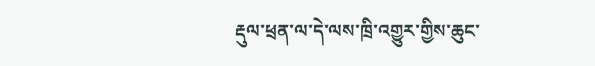རྡུལ་ཕྲན་ལ་དེ་ལས་ཁྲི་འགྱུར་གྱིས་ཆུང་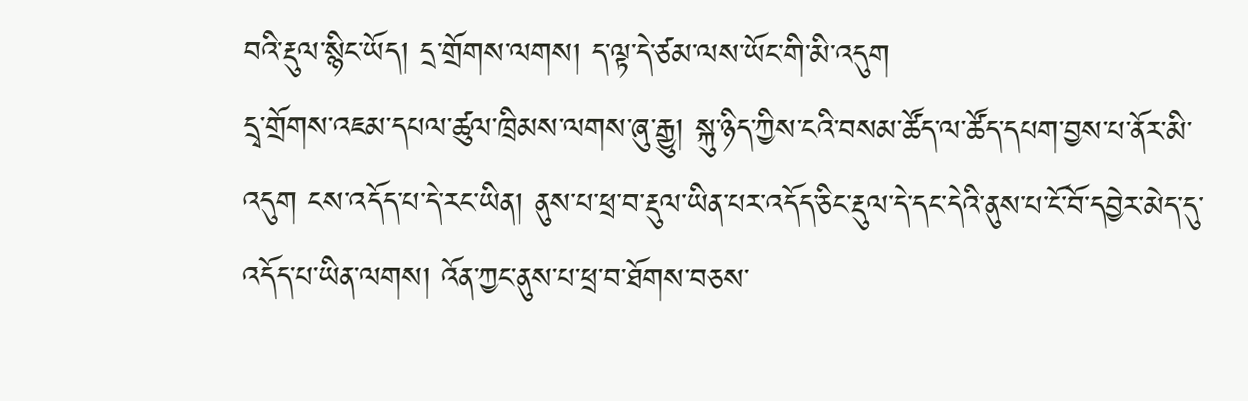བའི་རྡུལ་སྙིང་ཡོད། དྲ་གྲོགས་ལགས། ད་ལྟ་དེ་ཙམ་ལས་ཡོང་གི་མི་འདུག
དྲྭ་གྲོགས་འཇམ་དཔལ་ཚུལ་ཁྲིམས་ལགས་ཞུ་རྒྱུ། སྐུ་ཉིད་ཀྱིས་ངའི་བསམ་ཚོད་ལ་ཚོད་དཔག་བྱས་པ་ནོར་མི་འདུག ངས་འདོད་པ་དེ་རང་ཡིན། ནུས་པ་ཕྲ་བ་རྡུལ་ཡིན་པར་འདོད་ཅིང་རྡུལ་དེ་དང་དེའི་ནུས་པ་ངོ་བོ་དབྱེར་མེད་དུ་འདོད་པ་ཡིན་ལགས། འོན་ཀྱང་ནུས་པ་ཕྲ་བ་ཐོགས་བཅས་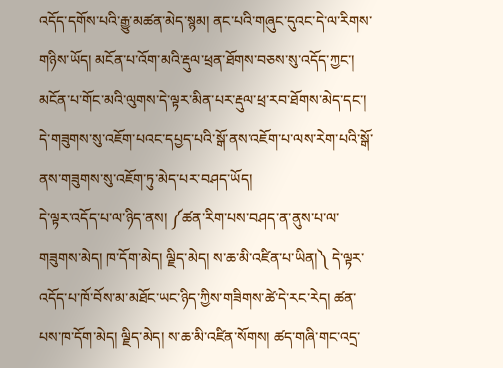འདོད་དགོས་པའི་རྒྱུ་མཚན་མེད་སྙམ། ནང་པའི་གཞུང་དུའང་དེ་ལ་རིགས་གཉིས་ཡོད། མངོན་པ་འོག་མའི་རྡུལ་ཕྲན་ཐོགས་བཅས་སུ་འདོད་ཀྱང་། མངོན་པ་གོང་མའི་ལུགས་དེ་ལྟར་མིན་པར་རྡུལ་ཕྲ་རབ་ཐོགས་མེད་དང་། དེ་གཟུགས་སུ་འཇོག་པའང་དཔྱད་པའི་སྒོ་ནས་འཇོག་པ་ལས་རེག་པའི་སྒོ་ནས་གཟུགས་སུ་འཇོག་ཏུ་མེད་པར་བཤད་ཡོད།
དེ་ལྟར་འདོད་པ་ལ་ཉིད་ནས། ༼ཚན་རིག་པས་བཤད་ན་ནུས་པ་ལ་གཟུགས་མེད། ཁ་དོག་མེད། ལྗིད་མེད། ས་ཆ་མི་འཛིན་པ་ཡིན།༽ དེ་ལྟར་འདོད་པ་ཁོ་བོས་མ་མཐོང་ཡང་ཉིད་ཀྱིས་གཟིགས་ཚེ་དེ་རང་རེད། ཚན་པས་ཁ་དོག་མེད། ལྗིད་མེད། ས་ཆ་མི་འཛིན་སོགས། ཚད་གཞི་གང་འདྲ་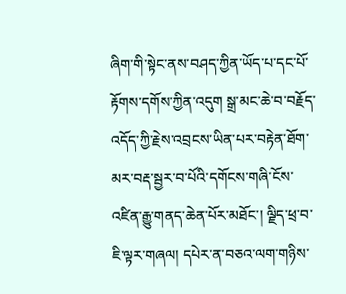ཞིག་གི་སྟེང་ནས་བཤད་ཀྱིན་ཡོད་པ་དང་པོ་རྟོགས་དགོས་ཀྱིན་འདུག སྒྲ་མང་ཆེ་བ་བརྗོད་འདོད་ཀྱི་རྗེས་འབྲངས་ཡིན་པར་བརྟེན་ཐོག་མར་བརྡ་སྦྱར་བ་པོའི་དགོངས་གཞི་ངོས་འཛིན་རྒྱུ་གནད་ཆེན་པོར་མཐོང་། ལྗིད་ཕྲ་བ་ཇི་ལྟར་གཞལ། དཔེར་ན་བཅའ་ལག་གཉིས་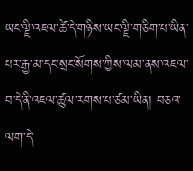ཡང་ལྗི་འཇལ་ཚེ་དེ་གཉིས་ཡང་ལྗི་གཅིག་པ་ཡིན་པར་རྒྱ་མ་དང་སྲང་སོགས་ཀྱིས་ལམ་ནས་འཇལ་བ་དེ་ནི་འཇལ་ཚུལ་རགས་པ་ཙམ་ཡིན། བཅའ་ལག་དེ་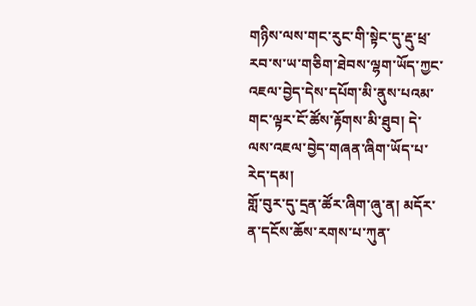གཉིས་ལས་གང་རུང་གི་སྟེང་དུ་རྡུ་ཕྲ་རབ་ས་ཡ་གཅིག་ཐེབས་ལྷག་ཡོད་ཀྱང་འཇལ་བྱེད་དེས་དཔོག་མི་ནུས་པའམ་གང་ལྟར་ངོ་ཚོས་རྟོགས་མི་ཐུབ། དེ་ལས་འཇལ་བྱེད་གཞན་ཞིག་ཡོད་པ་རེད་དམ།
གློ་བུར་དུ་དྲན་ཚོར་ཞིག་ཞུ་ན། མདོར་ན་དངོས་ཆོས་རགས་པ་ཀུན་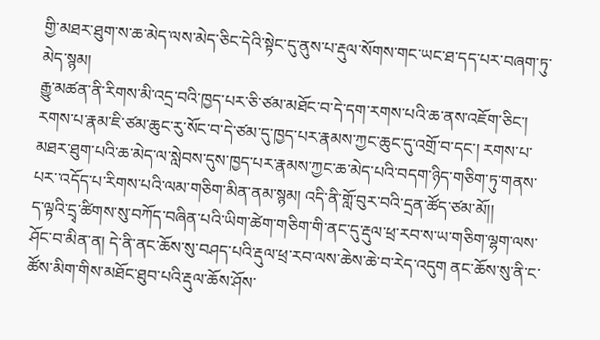གྱི་མཐར་ཐུག་ས་ཆ་མེད་ལས་མེད་ཅིང་དེའི་སྟེང་དུ་ནུས་པ་རྡུལ་སོགས་གང་ཡང་ཐ་དད་པར་བཞག་ཏུ་མེད་སྙམ།
རྒྱུ་མཚན་ནི་རིགས་མི་འདྲ་བའི་ཁྱད་པར་ཅི་ཙམ་མཐོང་བ་དེ་དག་རགས་པའི་ཆ་ནས་འཇོག་ཅིང་། རགས་པ་རྣམ་ཇི་ཙམ་ཆུང་རུ་སོང་བ་དེ་ཙམ་དུ་ཁྱད་པར་རྣམས་ཀྱང་ཆུང་དུ་འགྲོ་བ་དང་། རགས་པ་མཐར་ཐུག་པའི་ཆ་མེད་ལ་སླེབས་དུས་ཁྱད་པར་རྣམས་ཀྱང་ཆ་མེད་པའི་བདག་ཉིད་གཅིག་ཏུ་གནས་པར་་འདོད་པ་རིགས་པའི་ལམ་གཅིག་མིན་ནམ་སྙམ། འདི་ནི་གློ་བུར་བའི་དྲན་ཚོད་ཙམ་མོ།།
ད་ལྟའི་དྲྭ་ཚིགས་སུ་བཀོད་བཞིན་པའི་ཡིག་ཚེག་གཅིག་གི་ནང་དུ་རྡུལ་ཕྲ་རབ་ས་ཡ་གཅིག་ལྷག་ལས་ཤོང་བ་མིན་ན། དེ་ནི་ནང་ཆོས་སུ་བཤད་པའི་རྡུལ་ཕྲ་རབ་ལས་ཆེས་ཆེ་བ་རེད་འདུག ནང་ཆོས་སུ་ནི་ང་ཚོས་མིག་གིས་མཐོང་ཐུབ་པའི་རྡུལ་ཆོས་ཤོས་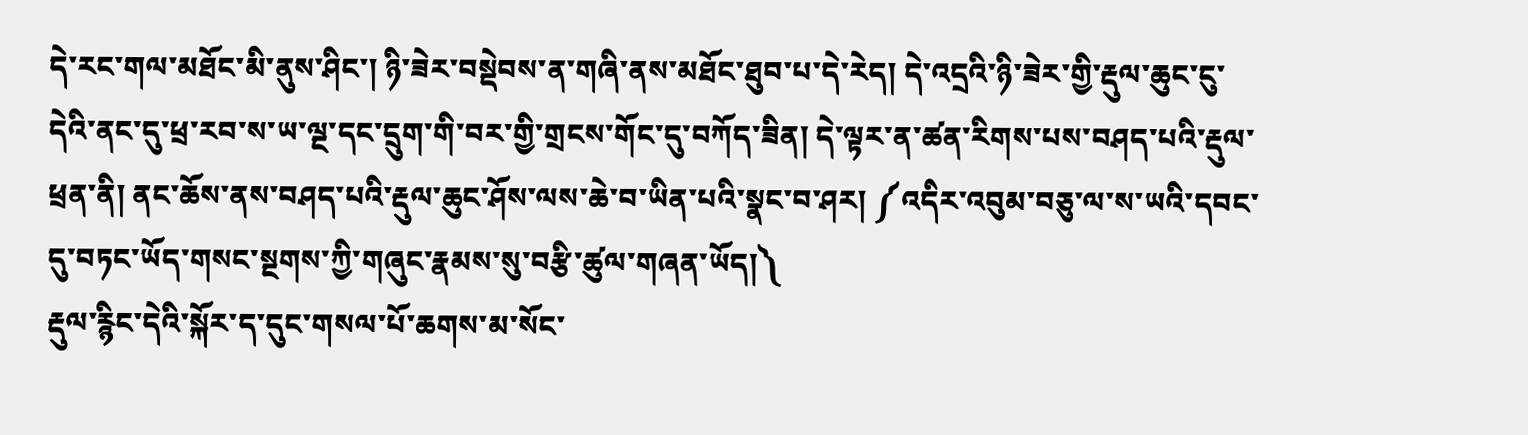དེ་རང་གལ་མཐོང་མི་ནུས་ཤིང་། ཉི་ཟེར་བསྡེབས་ན་གཞི་ནས་མཐོང་ཐུབ་པ་དེ་རེད། དེ་འདྲའི་ཉི་ཟེར་གྱི་རྡུལ་ཆུང་ངུ་དེའི་ནང་དུ་ཕྲ་རབ་ས་ཡ་ལྔ་དང་དྲུག་གི་བར་གྱི་གྲངས་གོང་དུ་བཀོད་ཟིན། དེ་ལྟར་ན་ཚན་རིགས་པས་བཤད་པའི་རྡུལ་ཕྲན་ནི། ནང་ཆོས་ནས་བཤད་པའི་རྡུལ་ཆུང་ཤོས་ལས་ཆེ་བ་ཡིན་པའི་སྣང་བ་ཤར། ༼འདིར་འབུམ་བཅུ་ལ་ས་ཡའི་དབང་དུ་བཏང་ཡོད་གསང་སྔགས་ཀྱི་གཞུང་རྣམས་སུ་བརྩི་ཚུལ་གཞན་ཡོད།༽
རྡུལ་རྙིང་དེའི་སྐོར་ད་དུང་གསལ་པོ་ཆགས་མ་སོང་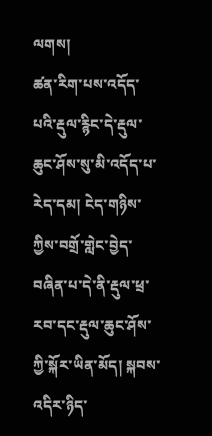ལགས།
ཚན་རིག་པས་འདོད་པའི་རྡུལ་རྙིང་དེ་རྡུལ་ཆུང་ཤོས་སུ་མི་འདོད་པ་རེད་དམ། ངེད་གཉིས་ཀྱིས་བགྲོ་གླེང་བྱེད་བཞིན་པ་དེ་ནི་རྡུལ་ཕྲ་རབ་དང་རྡུལ་ཆུང་ཤོས་ཀྱི་སྐོར་ཡིན་མོད། སྐབས་འདིར་ཉིད་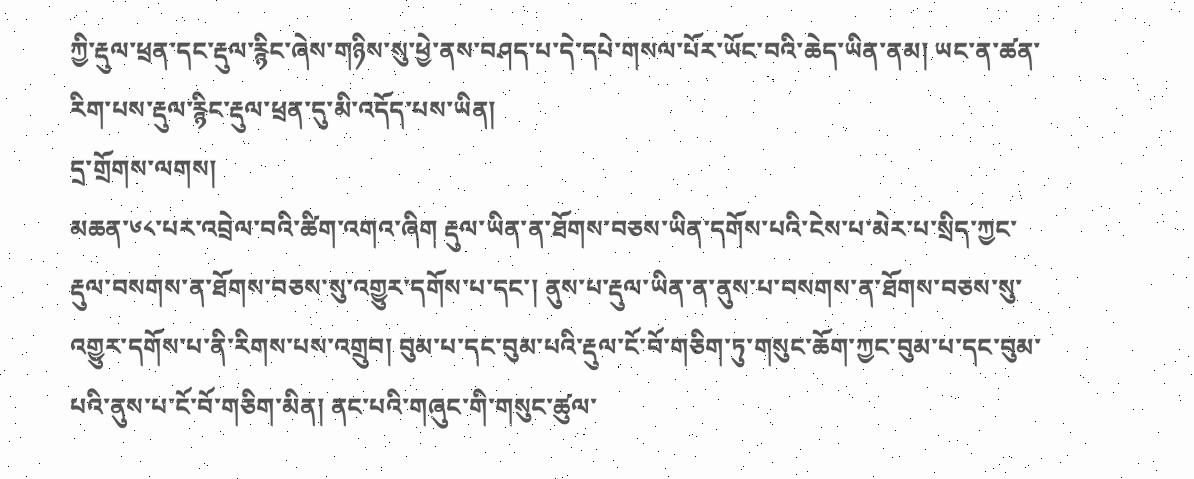ཀྱི་རྡུལ་ཕྲན་དང་རྡུལ་རྙིང་ཞེས་གཉིས་སུ་ཕྱེ་ནས་བཤད་པ་དེ་དཔེ་གསལ་པོར་ཡོང་བའི་ཆེད་ཡིན་ནམ། ཡང་ན་ཚན་རིག་པས་རྡུལ་རྙིང་རྡུལ་ཕྲན་དུ་མི་འདོད་པས་ཡིན།
དྲ་གྲོགས་ལགས།
མཆན་༦༨་པར་འབྲེལ་བའི་ཚིག་འགའ་ཞིག རྡུལ་ཡིན་ན་ཐོགས་བཅས་ཡིན་དགོས་པའི་ངེས་པ་མེར་པ་སྲིད་ཀྱང་རྡུལ་བསགས་ན་ཐོགས་བཅས་སུ་འགྱུར་དགོས་པ་དང་། ནུས་པ་རྡུལ་ཡིན་ན་ནུས་པ་བསགས་ན་ཐོགས་བཅས་སུ་འགྱུར་དགོས་པ་ནི་རིགས་པས་འགྲུབ། བུམ་པ་དང་བུམ་པའི་རྡུལ་ངོ་བོ་གཅིག་ཏུ་གསུང་ཆོག་ཀྱང་བུམ་པ་དང་བུམ་པའི་ནུས་པ་ངོ་བོ་གཅིག་མིན། ནང་པའི་གཞུང་གི་གསུང་ཚུལ་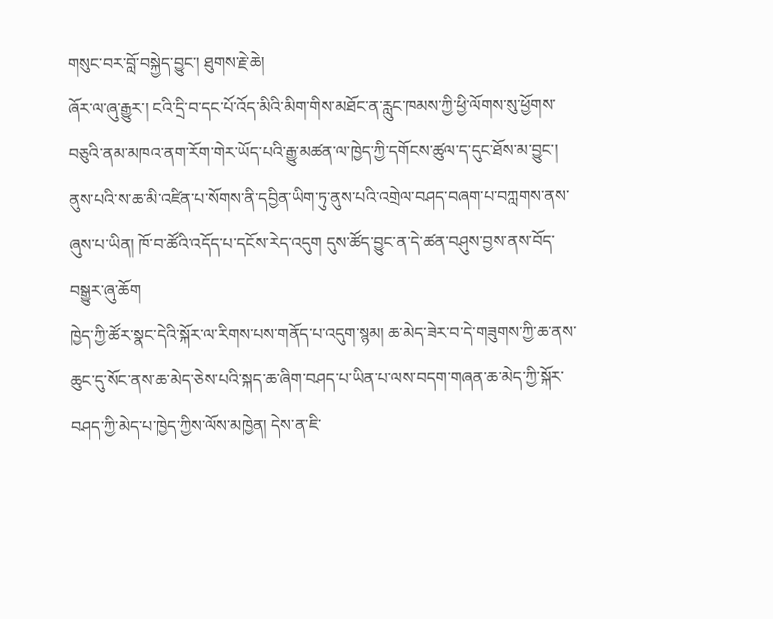གསུང་བར་བློ་བསྐྱེད་བྱུང་། ཐུགས་རྗེ་ཆེ།
ཞོར་ལ་ཞུ་རྒྱུར་། ངའི་དྲི་བ་དང་པོ་འོད་མིའི་མིག་གིས་མཐོང་ན་རླུང་ཁམས་ཀྱི་ཕྱི་ལོགས་སུ་ཕྱོགས་བཅུའི་ནམ་མཁའ་ནག་རོག་གེར་ཡོད་པའི་རྒྱུ་མཚན་ལ་ཁྱེད་ཀྱི་དགོངས་ཚུལ་ད་དུང་ཐོས་མ་བྱུང་།
ནུས་པའི་ས་ཆ་མི་འཛིན་པ་སོགས་ནི་དབྱིན་ཡིག་ཏུ་ནུས་པའི་འགྲེལ་བཤད་བཞག་པ་བཀླགས་ནས་ཞུས་པ་ཡིན། ཁོ་བ་ཚོའི་འདོད་པ་དངོས་རེད་འདུག དུས་ཚོད་བྱུང་ན་དེ་ཚན་བཤུས་བྱས་ནས་བོད་བསྒྱུར་ཞུ་ཆོག
ཁྱེད་ཀྱི་ཚོར་སྣང་དེའི་སྐོར་ལ་རིགས་པས་གནོད་པ་འདུག་སྙམ། ཆ་མེད་ཟེར་བ་དེ་གཟུགས་ཀྱི་ཆ་ནས་ཆུང་དུ་སོང་ནས་ཆ་མེད་ཅེས་པའི་སྐད་ཆ་ཞིག་བཤད་པ་ཡིན་པ་ལས་བདག་གཞན་ཆ་མེད་ཀྱི་སྐོར་བཤད་ཀྱི་མེད་པ་ཁྱེད་ཀྱིས་ལོས་མཁྱེན། དེས་ན་ཇི་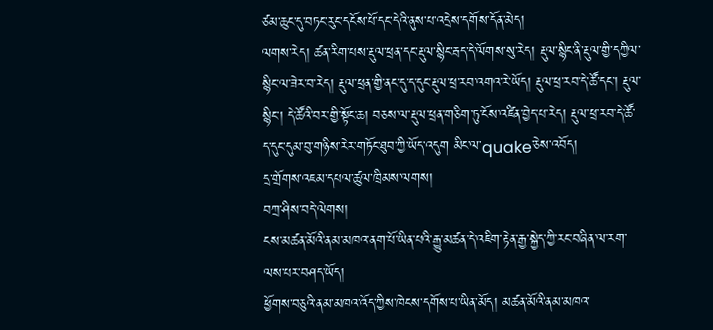ཙམ་ཆུང་དུ་བཏང་རུང་དངོས་པོ་དང་དེའི་ནུས་པ་འདྲེས་དགོས་དོན་མེད།
ལགས་རེད། ཚན་རིག་པས་རྡུལ་ཕྲན་དང་རྡུལ་སྙིང་རྦད་དེ་ལོགས་སུ་རེད། རྡུལ་སྙིང་ནི་རྡུལ་གྱི་དཀྱིལ་སྙིང་ལ་ཟེར་བ་རེད། རྡུལ་ཕྲན་གྱི་ནང་དུ་ད་དུང་རྡུལ་ཕྲ་རབ་འགའ་རེ་ཡོད། རྡུལ་ཕྲ་རབ་དེ་ཚོ་དང་། རྡུལ་སྙིང་། དེ་ཚོའི་བར་གྱི་སྟོང་ཆ། བཅས་ལ་རྡུལ་ཕྲན་གཅིག་ཏུ་ངོས་འཛིན་བྱེད་པ་རེད། རྡུལ་ཕྲ་རབ་དེ་ཚོ་ད་དུང་དུམ་བུ་གཉིས་རེར་གཏོང་ཐུབ་ཀྱི་ཡོད་འདུག མིང་ལ་quake་ཅེས་འབོད།
དྲ་གྲོགས་འཇམ་དཔལ་ཚུལ་ཁྲིམས་ལགས།
བཀྲ་ཤིས་བདེ་ལེགས།
ངས་མཚན་མོའི་ནམ་མཁའ་ནག་པོ་ཡིན་པའི་རྒྱུ་མཚན་དེ་འཇིག་རྟེན་རྒྱ་སྐྱེད་ཀྱི་རང་བཞིན་ལ་རག་ལས་པར་བཤད་ཡོད།
ཕྱོགས་བཅུའི་ནམ་མཁའ་འོད་ཀྱིས་ཁེངས་དགོས་པ་ཡིན་མོད། མཚན་མོའི་ནམ་མཁའ་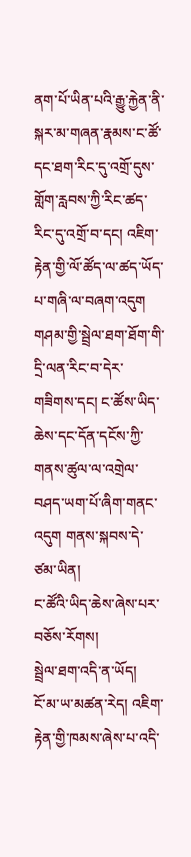ནག་པོ་ཡིན་པའི་རྒྱུ་རྐྱེན་ནི་སྐར་མ་གཞན་རྣམས་ང་ཚོ་དང་ཐག་རིང་དུ་འགྲོ་དུས་གློག་རླབས་ཀྱི་རིང་ཚད་རིང་དུ་འགྲོ་བ་དང། འཇིག་རྟེན་གྱི་ལོ་ཚོད་ལ་ཚད་ཡོད་པ་གཞི་ལ་བཞག་འདུག གཤམ་གྱི་སྦྲེལ་ཐག་ཐོག་གི་དྲི་ལན་རིང་བ་དེར་གཟིགས་དང། ང་ཚོས་ཡིད་ཆེས་དང་དོན་དངོས་ཀྱི་གནས་ཚུལ་ལ་འགྲེལ་བཤད་ཡག་པོ་ཞིག་གནང་འདུག གནས་སྐབས་དེ་ཙམ་ཡིན།
ང་ཚོའི་ཡིད་ཆེས་ཞེས་པར་བཅོས་རོགས།
སྦྲེལ་ཐག་འདི་ན་ཡོད།
ངོ་མ་ཡ་མཚན་རེད། འཇིག་རྟེན་གྱི་ཁམས་ཞེས་པ་འདི་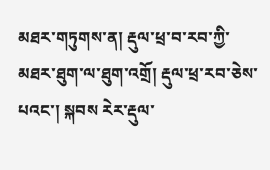མཐར་གཏུགས་ན། རྡུལ་ཕྲ་བ་རབ་ཀྱི་མཐར་ཐུག་ལ་ཐུག་འགྲོ། རྡུལ་ཕྲ་རབ་ཅེས་པའང་། སྐབས རེར་རྡུལ་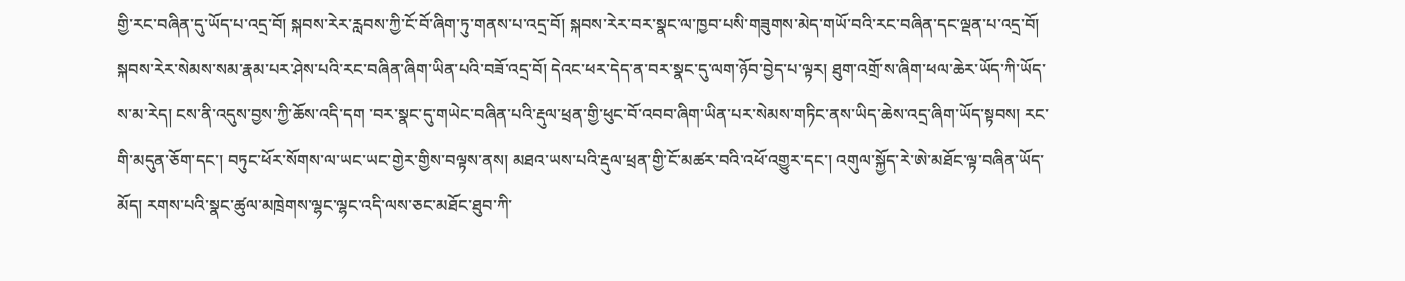གྱི་རང་བཞིན་དུ་ཡོད་པ་འདྲ་བོ། སྐབས་རེར་རླབས་ཀྱི་ངོ་བོ་ཞིག་ཏུ་གནས་པ་འདྲ་བོ། སྐབས་རེར་བར་སྣང་ལ་ཁྱབ་པསི་གཟུགས་མེད་གཡོ་བའི་རང་བཞིན་དང་ལྡན་པ་འདྲ་བོ། སྐབས་རེར་སེམས་སམ་རྣམ་པར་ཤེས་པའི་རང་བཞིན་ཞིག་ཡིན་པའི་བཟོ་འདྲ་བོ། དེའང་ཕར་དེད་ན་བར་སྣང་དུ་ལག་ཉོབ་བྱེད་པ་ལྟར། ཐུག་འགྲོ་ས་ཞིག་ཕལ་ཆེར་ཡོད་ཀི་ཡོད་ས་མ་རེད། ངས་ནི་འདུས་བྱས་ཀྱི་ཆོས་འདི་དག ་བར་སྣང་དུ་གཡེང་བཞིན་པའི་རྡུལ་ཕྲན་གྱི་ཕུང་བོ་འབབ་ཞིག་ཡིན་པར་སེམས་གཏིང་ནས་ཡིད་ཆེས་འདྲ་ཞིག་ཡོད་སྟབས། རང་གི་མདུན་ཅོག་དང་། བཏུང་ཕོར་སོགས་ལ་ཡང་ཡང་གྱེར་གྱིས་བལྟས་ནས། མཐའ་ཡས་པའི་རྡུལ་ཕྲན་གྱི་ངོ་མཚར་བའི་འཕོ་འགྱུར་དང་། འགུལ་སྐྱོད་རེ་ཨེ་མཐོང་ལྟ་བཞིན་ཡོད་མོད། རགས་པའི་སྣང་ཚུལ་མཁྲེགས་ལྷང་ལྷང་འདི་ལས་ཅང་མཐོང་ཐུབ་ཀི་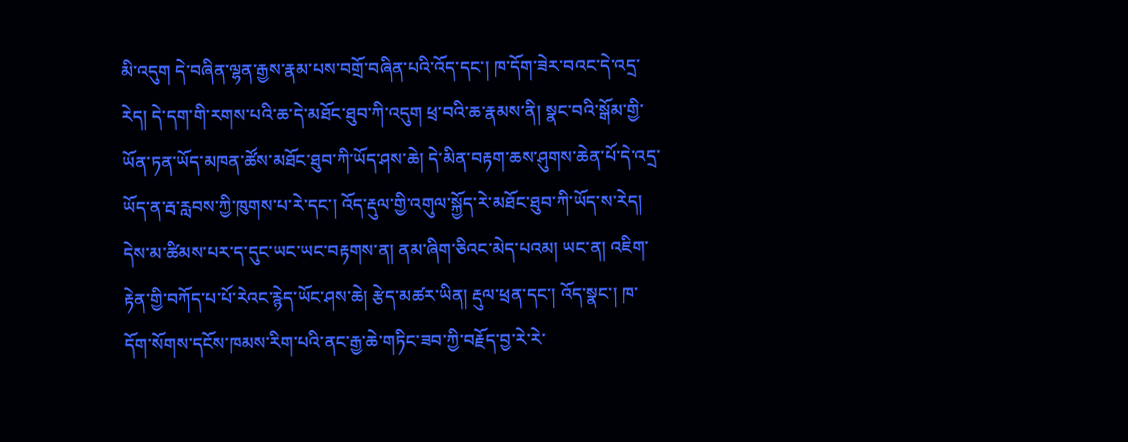མི་འདུག དེ་བཞིན་ལྷན་རྒྱས་རྣམ་པས་བགྲོ་བཞིན་པའི་འོད་དང་། ཁ་དོག་ཟེར་བའང་དེ་འདྲ་རེད། དེ་དག་གི་རགས་པའི་ཆ་དེ་མཐོང་ཐུབ་ཀི་འདུག ཕྲ་བའི་ཆ་རྣམས་ནི། སྣང་བའི་སྒོམ་གྱི་ཡོན་ཏན་ཡོད་མཁན་ཚོས་མཐོང་ཐུབ་ཀི་ཡོད་ཤས་ཆེ། དེ་མིན་བརྟག་ཆས་ཤུགས་ཆེན་པོ་དེ་འདྲ་ཡོད་ན་རྦ་རླབས་ཀྱི་ཁུགས་པ་རེ་དང་། འོད་རྡུལ་གྱི་འགུལ་སྐྱོད་རེ་མཐོང་ཐུབ་ཀི་ཡོད་ས་རེད། དེས་མ་ཚིམས་པར་ད་དུང་ཡང་ཡང་བརྟགས་ན། ནམ་ཞིག་ཅིའང་མེད་པའམ། ཡང་ན། འཇིག་རྟེན་གྱི་བཀོད་པ་པོ་རེའང་རྙེད་ཡོང་ཤས་ཆེ། རྩེད་མཚར་ཡིན། རྡུལ་ཕྲན་དང་། འོད་སྣང་། ཁ་དོག་སོགས་དངོས་ཁམས་རིག་པའི་ནང་རྒྱ་ཆེ་གཏིང་ཟབ་ཀྱི་བརྗོད་བྱ་རེ་རེ་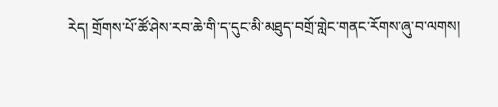རེད། གྲོགས་པོ་ཚོ་ཤེས་རབ་ཆེ་གི་ད་དུང་མི་མཐུད་བགྲོ་གླེང་གནང་རོགས་ཞུ་བ་ལགས།